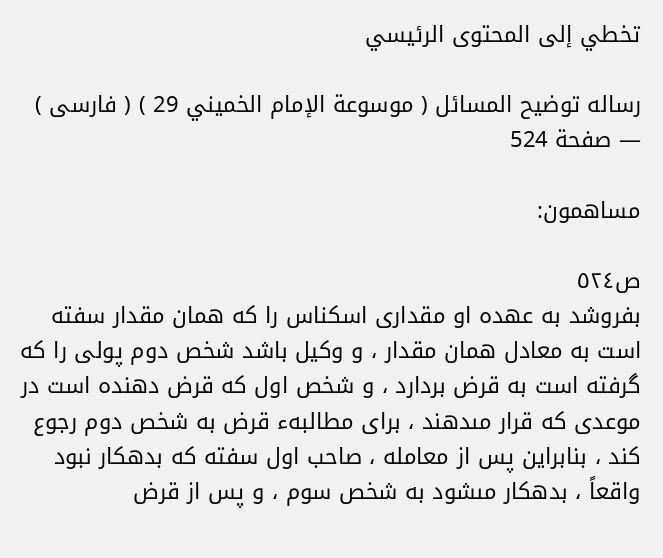تخطي إلى المحتوى الرئيسي

رساله توضيح المسائل ( موسوعة الإمام الخميني 29 ) ( فارسى ) — صفحة 524

مساهمون:

ص٥٢٤
بفروشد به عهده او مقدارى اسكناس را كه همان مقدار سفته است به معادل همان مقدار ، و وكيل باشد شخص دوم پولى را كه گرفته است به قرض بردارد ، و شخص اول كه قرض دهنده است در موعدى كه قرار مىدهند ، براى مطالبهء قرض به شخص دوم رجوع كند ، بنابراين پس از معامله ، صاحب اول سفته كه بدهكار نبود واقعاً ، بدهكار مىشود به شخص سوم ، و پس از قرض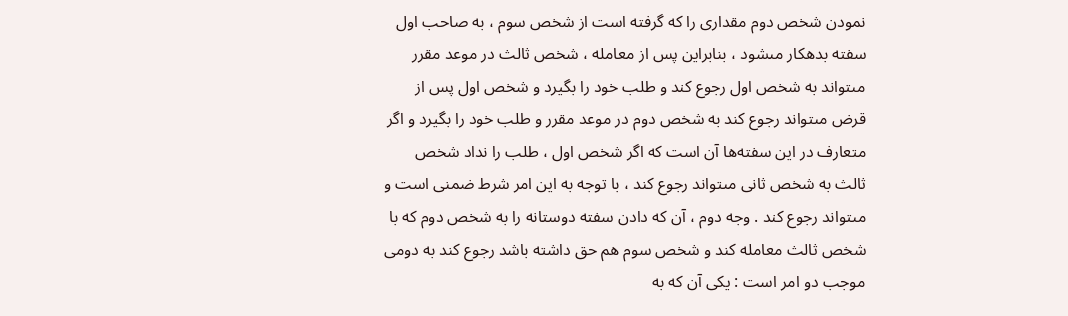نمودن شخص دوم مقدارى را كه گرفته است از شخص سوم ، به صاحب اول سفته بدهكار مىشود ، بنابراين پس از معامله ، شخص ثالث در موعد مقرر مىتواند به شخص اول رجوع كند و طلب خود را بگيرد و شخص اول پس از قرض مىتواند رجوع كند به شخص دوم در موعد مقرر و طلب خود را بگيرد و اگر متعارف در اين سفته‌ها آن است كه اگر شخص اول ، طلب را نداد شخص ثالث به شخص ثانى مىتواند رجوع كند ، با توجه به اين امر شرط ضمنى است و مىتواند رجوع كند . وجه دوم ، آن كه دادن سفته دوستانه را به شخص دوم كه با شخص ثالث معامله كند و شخص سوم هم حق داشته باشد رجوع كند به دومى موجب دو امر است : يكى آن كه به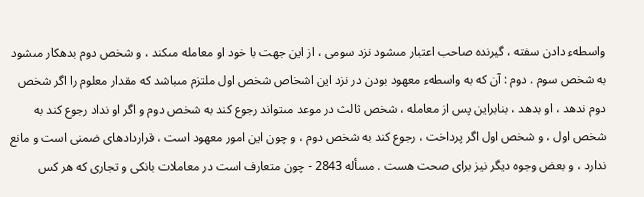واسطهء دادن سفته ، گيرنده صاحب اعتبار مىشود نزد سومى ، از اين جهت با خود او معامله مىكند ، و شخص دوم بدهكار مىشود به شخص سوم . دوم : آن كه به واسطهء معهود بودن در نزد اين اشخاص شخص اول ملتزم مىباشد كه مقدار معلوم را اگر شخص دوم ندهد ، او بدهد ، بنابراين پس از معامله ، شخص ثالث در موعد مىتواند رجوع كند به شخص دوم و اگر او نداد رجوع كند به شخص اول ، و شخص اول اگر پرداخت ، رجوع كند به شخص دوم ، و چون اين امور معهود است ، قراردادهاى ضمنى است و مانع ندارد ، و بعض وجوه ديگر نيز براى صحت هست . مسأله 2843 - چون متعارف است در معاملات بانكى و تجارى كه هر كس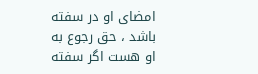امضاى او در سفته باشد ، حق رجوع به او هست اگر سفته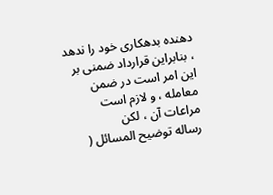دهنده بدهكارى خود را ندهد ، بنابراين قرارداد ضمنى بر اين امر است در ضمن معامله ، و لازم است مراعات آن ، لكن
رساله توضيح المسائل (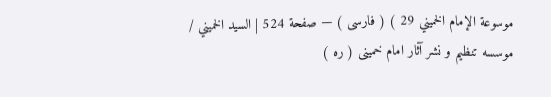موسوعة الإمام الخميني 29 ) ( فارسى ) — صفحة 524 | السيد الخميني / موسسه تنظيم و نشر آثار امام خمينى ( ره )